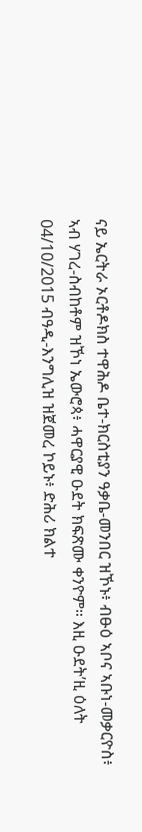ናይ ኤርትራ ኦርቶዶክስ ተዋሕዶ ቤተ-ክርስቲያን ዓቃቤ-መንበር ዝኾኑ፥ ብፁዕ ኣቦና ኣቡነ-መቃርዮስ፥
ኣብ ሃገረ-ስብከቶም ዝኾነ ኤውሮጳ፥ ሓዋርያዊ ዑደት ክፍጽሙ ቀንዮም። እዚ ዑደት’ዚ ዕለት 04/10/2015 ብዓዲ-እንግሊዝ ዝጀመረ ኮይኑ፥ ድሕሪ ክልተ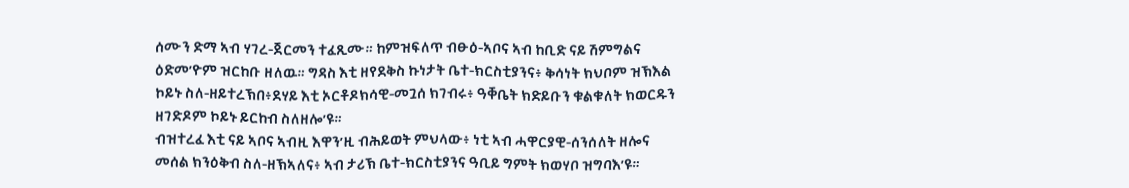ሰሙን ድማ ኣብ ሃገረ-ጀርመን ተፈጺሙ። ከምዝፍለጥ ብፁዕ-ኣቦና ኣብ ከቢድ ናይ ሽምግልና ዕድመ’ዮም ዝርከቡ ዘለዉ። ግዳስ እቲ ዘየደቅስ ኩነታት ቤተ-ክርስቲያንና፥ ቅሳነት ክህቦም ዝኽእል ኮይኑ ስለ-ዘይተረኽበ፥ደሃይ እቲ ኦርቶዶክሳዊ-መጓሰ ክገብሩ፥ ዓቐቤት ክድይቡን ቁልቁለት ክወርዱን ዘገድዶም ኮይኑ ይርከብ ስለዘሎ’ዩ።
ብዝተረፈ እቲ ናይ ኣቦና ኣብዚ እዋን’ዚ ብሕይወት ምህላው፥ ነቲ ኣብ ሓዋርያዊ-ሰንሰለት ዘሎና መሰል ክንዕቅብ ስለ-ዘኽኣለና፥ ኣብ ታሪኽ ቤተ-ክርስቲያንና ዓቢይ ግምት ክወሃቦ ዝግባእ’ዩ።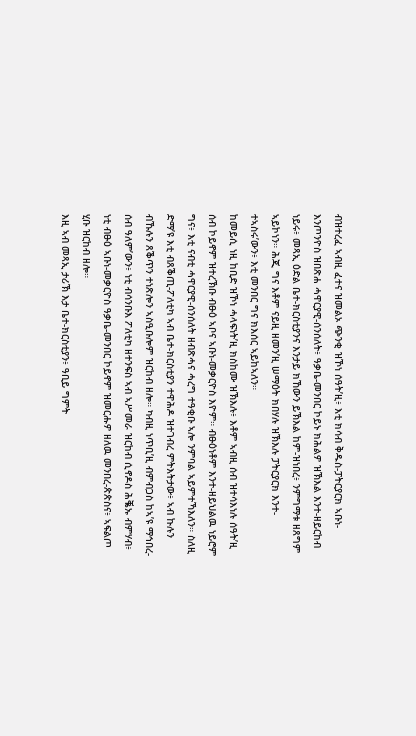ብዝተረፈ ኣብዚ ፈተና ዝመልኦ ጭንቂ ዝኾነ ሰዓት’ዚ፥ እቲ ክሳብ ቅዱስ-ፓትርያርክ ኣቡነ-እንጦንዮስ ዝበጽሐ ሓዋርያዊ-ሰንሰለት፥ ዓቃቤ-መንበር ኮይኑ ክሕልዎ ዝኽእል እንተ-ዘይርከብ ነይሩ፥ መጻኢ ዕድል ቤተ-ክርስቲያንና እንታይ ክኸውን ይኽእል ከም-ዝነበረ፥ ንምግማቱ ዘጸግም ኣይኮነን። ሕጂ ግና እቶም ናይዚ ዘመን’ዚ ሠማዕት ክበሃሉ ዝኽእሉ ፓትርያርክ እንተ-ተኣስሩ’ውን፥ እቲ መንበር ግና ክእሰር ኣይከኣለን።
ከመይሲ ነዚ ከቢድ ዝኾነ ሓላፍነት’ዚ ክስከሙ ዝኽእሉ፥ እቶም ኣብዚ ሰብ ዝተሳእነሉ ሰዓት’ዚ ሰብ ኮይኖም ዝተረኽቡ ብፁዕ ኣቦና ኣቡነ-መቃርዮስ እዮም። ብፁዕነቶም እንተ-ዘይህልዉ ነይሮም ግና፥ እቲ ናብቲ ሓዋርያዊ-ሰንሰለት ዘብጽሓና ሓረግ ተዓቂቡ ኣሎ ንምባል ኣይምተኻእለን። ስለዚ ድማ’ዩ እቲ ብጸቕጢ-ፖለቲካ ኣብ ቤተ-ክርስቲያን ተዋሕዶ ዝተገብረ ምትእትታው፥ ኣብ ኩሉን ብኹሉን ጸቕጥን ተነጽሎን ኣስዒቡሎም ዝርከብ ዘሎ። ካብዚ ነጥቢ’ዚ ብምብጋስ ከኣ’ዩ ማኅበረ-ሰብ ዓለም’ውን፥ ነቲ ብሳንቡእ ፖለቲካ ዘተንፍስ ኣብ ኣሥመራ ዝርከብ ሲኖዶስ ሕቘኡ ብምሃብ፥ ነቲ ብፁዕ ኣቡነ-መቃርዮስ ዓቃቤ-መንበር ኮይኖም ዝመርሑዎ ዘለዉ መንበረ-ጵጵስና፥ ኣፍልጦ ሂቡ ዝርከብ ዘሎ።
እዚ ኣብ መጻኢ ታሪኽ እታ ቤተ-ክርስቲያን፥ ዓቢይ ግምት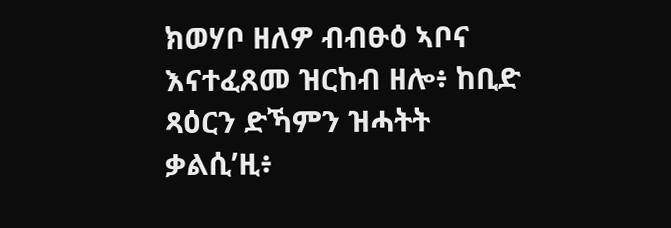ክወሃቦ ዘለዎ ብብፁዕ ኣቦና እናተፈጸመ ዝርከብ ዘሎ፥ ከቢድ ጻዕርን ድኻምን ዝሓትት ቃልሲ’ዚ፥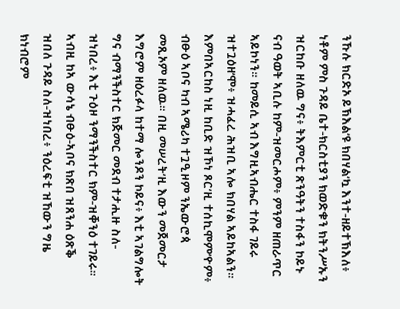ንኹሉ ክርድኦ ይኽእል’ዩ ክበሃል’ኳ እንተ-ዘይተኽእለ፥ ነቶም ምስ ጉዳይ ቤተ-ክርስቲያን ክወድቁን ክትንሥኡን ዝርከቡ ዘለዉ ግና፥ ትእምርቲ ጽንዓትን ተስፋን ኮይኑ ናብ ዓወት ኣቢሉ ከም-ዝመርሖም፥ ምንም ዘጠራጥር ኣይኮነን። ከመይሲ ኣብ እግዚኣብሔር ተስፋ ገይሩ ዝተጓዕዘ’ሞ፥ ዝሓፈረ ሕዝቢ ኣሎ ክበሃል ኣይከኣልን።
እምበኣርከስ ነዚ ከቢድ ዝኾነ ጾር’ዚ ተሰኪሞም’ዮም፥ ብፁዕ ኣቦና ካብ ኣሜሪካ ተጓዒዞም ንኤውሮጳ መጺኦም ዘለዉ። በዚ መሠረት’ዚ እውን መጀመርታ እግሮም ዘዕረፉላ ከተማ ሎንዶን ኮይና፥ እቲ ኣገልግሎት ግና ብማንችስተር ክጅመር መደብ ተታሒዙ ስለ-ዝነበረ፥ እቲ ጉዕዞ ንማንችስተር ክም-ዝቐንዕ ተገይሩ። ኣብዚ ከኣ ውሳኔ ብፁዕ-ኣቦና ክጽበ ዝጸንሐ ዕጽቕ ዝበለ ጉዳይ ስለ-ዝነበረ፥ ንዕረፍቲ ዝኸውን ግዜ ክነብሮም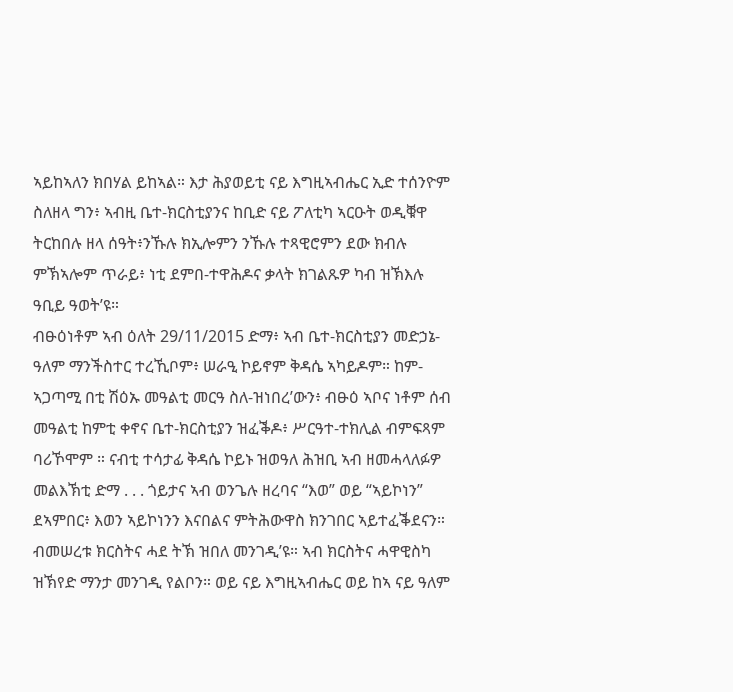ኣይከኣለን ክበሃል ይከኣል። እታ ሕያወይቲ ናይ እግዚኣብሔር ኢድ ተሰንዮም ስለዘላ ግን፥ ኣብዚ ቤተ-ክርስቲያንና ከቢድ ናይ ፖለቲካ ኣርዑት ወዲቑዋ ትርከበሉ ዘላ ሰዓት፥ንኹሉ ክኢሎምን ንኹሉ ተጻዊሮምን ደው ክብሉ ምኽኣሎም ጥራይ፥ ነቲ ደምበ-ተዋሕዶና ቃላት ክገልጹዎ ካብ ዝኽእሉ ዓቢይ ዓወት’ዩ።
ብፁዕነቶም ኣብ ዕለት 29/11/2015 ድማ፥ ኣብ ቤተ-ክርስቲያን መድኃኔ-ዓለም ማንችስተር ተረኺቦም፥ ሠራዒ ኮይኖም ቅዳሴ ኣካይዶም። ከም-ኣጋጣሚ በቲ ሽዕኡ መዓልቲ መርዓ ስለ-ዝነበረ’ውን፥ ብፁዕ ኣቦና ነቶም ሰብ መዓልቲ ከምቲ ቀኖና ቤተ-ክርስቲያን ዝፈቕዶ፥ ሥርዓተ-ተክሊል ብምፍጻም ባሪኾሞም ። ናብቲ ተሳታፊ ቅዳሴ ኮይኑ ዝወዓለ ሕዝቢ ኣብ ዘመሓላለፉዎ መልእኽቲ ድማ . . . ጎይታና ኣብ ወንጌሉ ዘረባና “እወ” ወይ “ኣይኮነን” ደኣምበር፥ እወን ኣይኮነንን እናበልና ምትሕውዋስ ክንገበር ኣይተፈቕደናን። ብመሠረቱ ክርስትና ሓደ ትኽ ዝበለ መንገዲ’ዩ። ኣብ ክርስትና ሓዋዊስካ ዝኽየድ ማንታ መንገዲ የልቦን። ወይ ናይ እግዚኣብሔር ወይ ከኣ ናይ ዓለም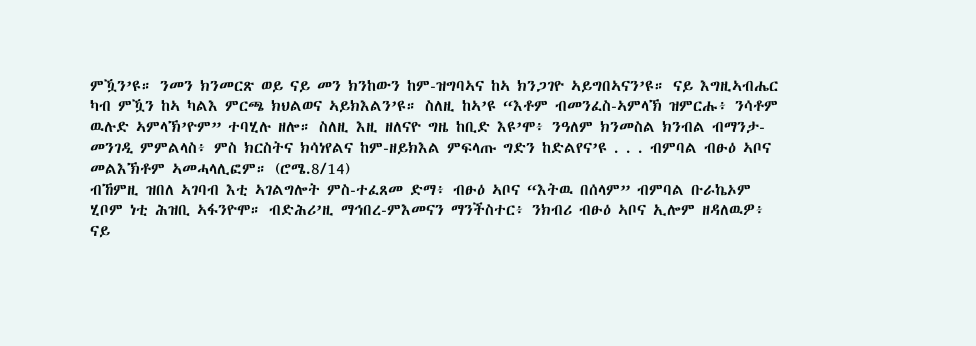ምዃን’ዩ። ንመን ክንመርጽ ወይ ናይ መን ክንከውን ከም-ዝግባኣና ከኣ ክንጋገዮ ኣይግበኣናን’ዩ። ናይ እግዚኣብሔር ካብ ምዃን ከኣ ካልእ ምርጫ ክህልወና ኣይክእልን’ዩ። ስለዚ ከኣ’ዩ “እቶም ብመንፈስ-ኣምላኽ ዝምርሑ፥ ንሳቶም ዉሉድ ኣምላኽ’ዮም” ተባሂሉ ዘሎ። ስለዚ እዚ ዘለናዮ ግዜ ከቢድ እዩ’ሞ፥ ንዓለም ክንመስል ክንብል ብማንታ-መንገዲ ምምልላስ፥ ምስ ክርስትና ክሳነየልና ከም-ዘይክእል ምፍላጡ ግድን ከድልየና’ዩ . . . ብምባል ብፁዕ ኣቦና መልእኽቶም ኣመሓላሊፎም። (ሮሜ.8/14)
ብኸምዚ ዝበለ ኣገባብ እቲ ኣገልግሎት ምስ-ተፈጸመ ድማ፥ ብፁዕ ኣቦና “እትዉ በሰላም” ብምባል ቡራኬኦም ሂቦም ነቲ ሕዝቢ ኣፋንዮሞ። ብድሕሪ’ዚ ማኅበረ-ምእመናን ማንችስተር፥ ንክብሪ ብፁዕ ኣቦና ኢሎም ዘዳለዉዎ፥ ናይ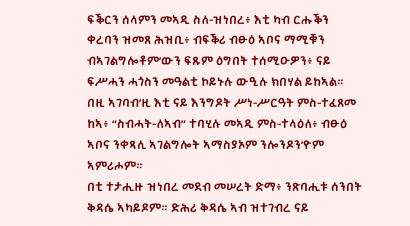ፍቕርን ሰላምን መኣዲ ስለ-ዝነበረ፥ እቲ ካብ ርሑቕን ቀረባን ዝመጸ ሕዝቢ፥ ብፍቕሪ ብፁዕ ኣቦና ማሚቑን ብኣገልግሎቶም’ውን ፍጹም ዕግበት ተሰሚዑዎን፥ ናይ ፍሥሓን ሓጎስን መዓልቲ ኮይኑሉ ውዒሉ ክበሃል ይከኣል። በዚ ኣገባብ’ዚ እቲ ናይ እንግዶት ሥነ-ሥርዓት ምስ-ተፈጸመ ከኣ፥ “ስብሓት-ለኣብ” ተባሂሉ መኣዲ ምስ-ተላዕለ፥ ብፁዕ ኣቦና ንቀጻሊ ኣገልግሎት ኣማስያኦም ንሎንዶን’ዮም ኣምሪሖም።
በቲ ተታሒዙ ዝነበረ መደብ መሠረት ድማ፥ ንጽባሒቱ ሰንበት ቅዳሴ ኣካይዶም። ድሕሪ ቅዳሴ ኣብ ዝተገብረ ናይ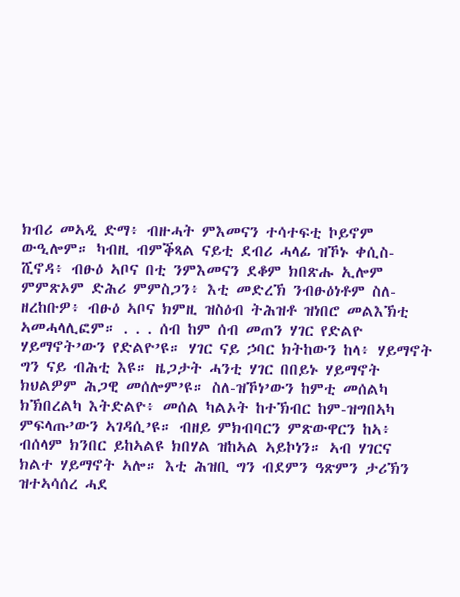ክብሪ መኣዲ ድማ፥ ብዙሓት ምእመናን ተሳተፍቲ ኮይኖም ውዒሎም። ካብዚ ብምቕጻል ናይቲ ደብሪ ሓላፊ ዝኾኑ ቀሲስ-ሺኖዳ፥ ብፁዕ ኣቦና በቲ ንምእመናን ደቆም ክበጽሑ ኢሎም ምምጽኦም ድሕሪ ምምስጋን፥ እቲ መድረኽ ንብፁዕነቶም ስለ-ዘረከቡዎ፥ ብፁዕ ኣቦና ክምዚ ዝስዕብ ትሕዝቶ ዝነበሮ መልእኽቲ ኣመሓላሊፎም። . . . ሰብ ከም ሰብ መጠን ሃገር የድልዮ ሃይማኖት’ውን የድልዮ’ዩ። ሃገር ናይ ኃባር ክትከውን ከላ፥ ሃይማኖት ግን ናይ ብሕቲ እዩ። ዜጋታት ሓንቲ ሃገር በበይኑ ሃይማኖት ክህልዎም ሕጋዊ መሰሎም’ዩ። ስለ-ዝኾነ’ውን ከምቲ መሰልካ ክኽበረልካ እትድልዮ፥ መሰል ካልኦት ከተኽብር ከም-ዝግበኣካ ምፍላጡ’ውን ኣገዳሲ’ዩ። ብዘይ ምክብባርን ምጽውዋርን ከኣ፥ ብሰላም ክንበር ይከኣልዩ ክበሃል ዝከኣል ኣይኮነን። ኣብ ሃገርና ክልተ ሃይማኖት ኣሎ። እቲ ሕዝቢ ግን ብደምን ዓጽምን ታሪኽን ዝተኣሳሰረ ሓደ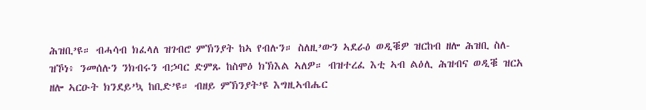ሕዝቢ’ዩ። ብሓሳብ ክፈላለ ዝገብሮ ምኽንያት ከኣ የብሉን። ስለዚ’ውን ኣደራዕ ወዲቑዎ ዝርከብ ዘሎ ሕዝቢ ስለ-ዝኾነ፥ ንመሰሉን ንክብሩን ብኃባር ድምጹ ከስሞዕ ክኽእል ኣለዎ። ብዝተረፈ እቲ ኣብ ልዕሊ ሕዝብና ወዲቑ ዝርአ ዘሎ ኣርዑት ክንደይ’ኳ ከቢድ’ዩ። ብዘይ ምኽንያት’ዩ እግዚኣብሔር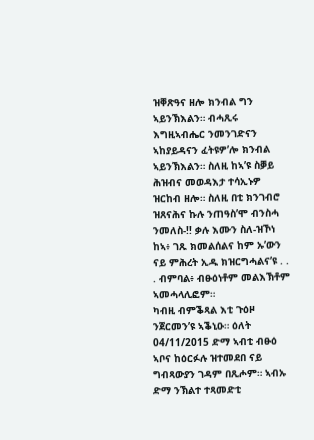ዝቐጽዓና ዘሎ ክንብል ግን ኣይንኽእልን። ብሓጺሩ እግዚኣብሔር ንመንገድናን ኣከያይዳናን ፈትዩዎ’ሎ ክንብል ኣይንኽእልን። ስለዚ ከኣ’ዩ ስቓይ ሕዝብና መወዳእታ ተሳኢኑዎ ዝርከብ ዘሎ። ስለዚ በቲ ክንገብሮ ዝጸናሕና ኩሉ ንጠዓስ’ሞ ብንስሓ ንመለስ-!! ቃሉ እሙን ስለ-ዝኾነ ከኣ፥ ገጹ ክመልሰልና ከም ኡ’ውን ናይ ምሕረት ኢዱ ክዝርግሓልና’ዩ . . . ብምባል፥ ብፁዕነቶም መልእኽቶም ኣመሓላሊፎም።
ካብዚ ብምቕጻል እቲ ጉዕዞ ንጀርመን’ዩ ኣቕኒዑ። ዕለት 04/11/2015 ድማ ኣብቲ ብፁዕ ኣቦና ከዕርፉሉ ዝተመደበ ናይ ግብጻውያን ገዳም በጺሖም። ኣብኡ ድማ ንኽልተ ተጻመድቲ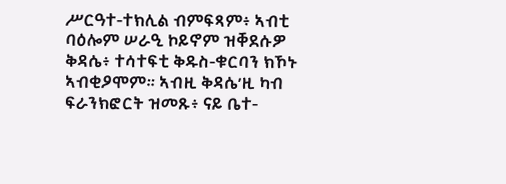ሥርዓተ-ተክሊል ብምፍጻም፥ ኣብቲ ባዕሎም ሠራዒ ኮይኖም ዝቐደሱዎ ቅዳሴ፥ ተሳተፍቲ ቅዱስ-ቁርባን ክኾኑ ኣብቂዖሞም። ኣብዚ ቅዳሴ’ዚ ካብ ፍራንክፎርት ዝመጹ፥ ናይ ቤተ-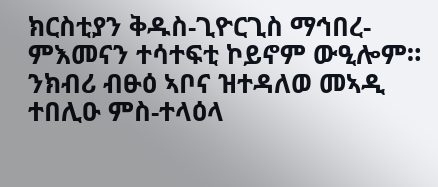ክርስቲያን ቅዱስ-ጊዮርጊስ ማኅበረ-ምእመናን ተሳተፍቲ ኮይኖም ውዒሎም። ንክብሪ ብፁዕ ኣቦና ዝተዳለወ መኣዲ ተበሊዑ ምስ-ተላዕላ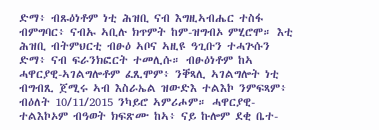ድማ፥ ብጹዕነቶም ነቲ ሕዝቢ ናብ እግዚኣብሔር ተስፋ ብምግባር፥ ናብኡ ኣቢሉ ክጥምት ከም-ዝግብኦ ምሂሮሞ። እቲ ሕዝቢ ብትምህርቲ ብፁዕ ኣቦና ኣዚዩ ዓጊቡን ተሓጕሱን ድማ፥ ናብ ፍራንክፎርት ተመሊሱ። ብፁዕነቶም ከኣ ሓዋርያዊ-ኣገልግሎቶም ፈጺሞም፥ ንቐጻሊ ኣገልግሎት ነቲ ብግብጺ ጀሚሩ ኣብ እስራኤል ዝውድእ ተልእኮ ንምፍጻም፥ ብዕለት 10/11/2015 ንካይሮ ኣምሪሖም። ሓዋርያዊ-ተልእኮኦም ብዓወት ክፍጽሙ ከኣ፥ ናይ ኩሎም ደቂ ቤተ-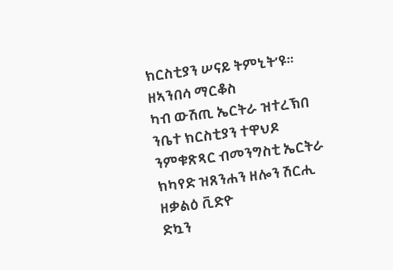ክርስቲያን ሠናይ ትምኒት’ዩ።
ዘኣንበሳ ማርቆስ
ካብ ውሽጢ ኤርትራ ዝተረኽበ ንቤተ ክርስቲያን ተዋህዶ ንምቁጽጻር ብመንግስቲ ኤርትራ ክካየድ ዝጸንሐን ዘሎን ሽርሒ ዘቃልዕ ቪድዮ
ድኳን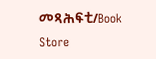መጻሕፍቲ/Book Store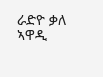ራድዮ ቃለ ኣዋዲ